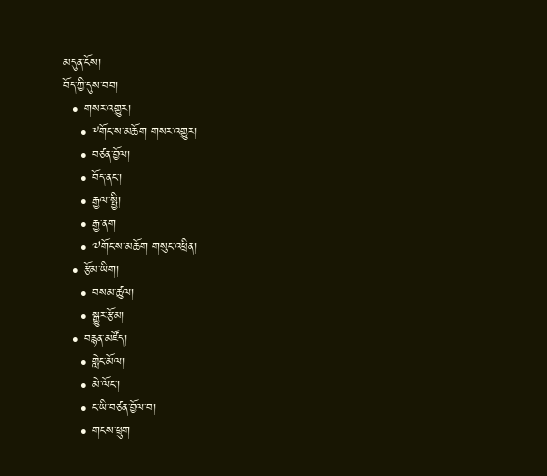མདུན་ངོས།
བོད་ཀྱི་དུས་བབ།
  • གསར་འགྱུར།
    • ༸གོང་ས་མཆོག གསར་འགྱུར།
    • བཙན་བྱོལ།
    • བོད་ནང་།
    • རྒྱལ་སྤྱི།
    • རྒྱ་ནག
    • ༧གོང་ས་མཆོག གསུང་འཕྲིན།
  • རྩོམ་ཡིག།
    • བསམ་ཚུལ།
    • སྒྱུར་རྩོམ།
  • བརྙན་མཛོད།
    • གླེང་མོལ།
    • མེ་ལོང་།
    • ང་ཡི་བཙན་བྱོལ་བ།
    • གངས་ཕྲུག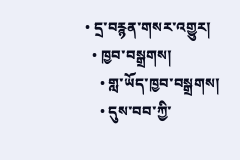• དྲ་བརྙན་གསར་འགྱུར།
  • ཁྱབ་བསྒྲགས།
    • གླ་ཡོད་ཁྱབ་བསྒྲགས།
    • དུས་བབ་ཀྱི་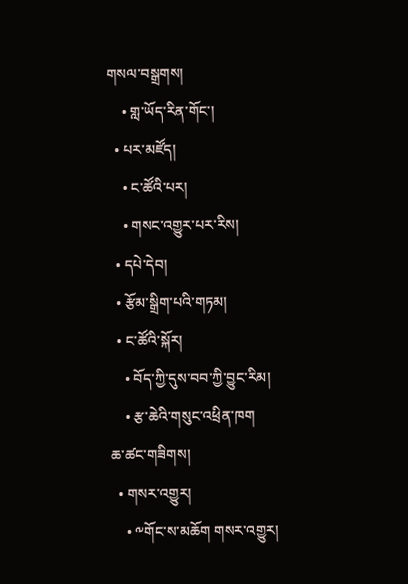གསལ་བསྒྲགས།
    • གླ་ཡོད་རིན་གོང་།
  • པར་མཛོད།
    • ང་ཚོའི་པར།
    • གསང་འགྱུར་པར་རིས།
  • དཔེ་དེབ།
  • རྩོམ་སྒྲིག་པའི་གཏམ།
  • ང་ཚོའི་སྐོར།
    • བོད་ཀྱི་དུས་བབ་ཀྱི་བྱུང་རིམ།
    • རྩ་ཆེའི་གསུང་འཕྲིན་ཁག
ཆ་ཚང་གཟིགས།
  • གསར་འགྱུར།
    • ༸གོང་ས་མཆོག གསར་འགྱུར།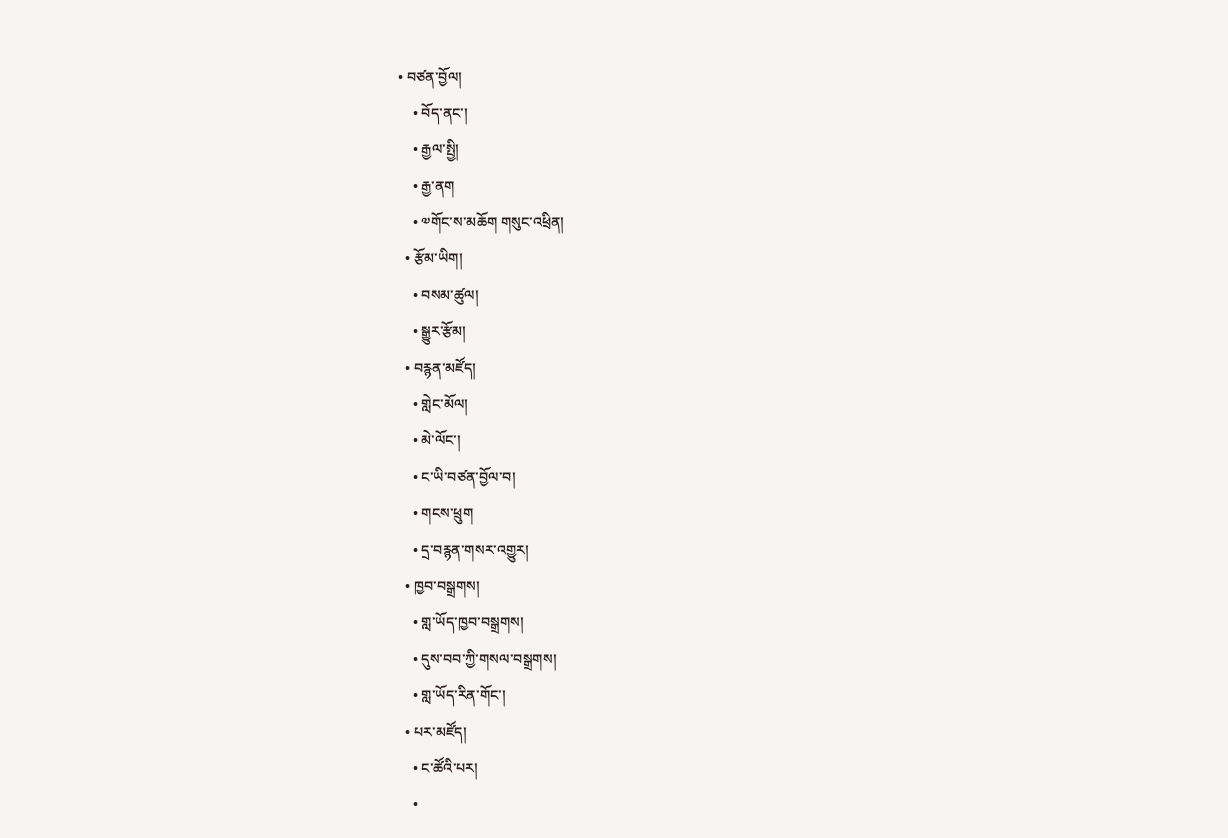• བཙན་བྱོལ།
    • བོད་ནང་།
    • རྒྱལ་སྤྱི།
    • རྒྱ་ནག
    • ༧གོང་ས་མཆོག གསུང་འཕྲིན།
  • རྩོམ་ཡིག།
    • བསམ་ཚུལ།
    • སྒྱུར་རྩོམ།
  • བརྙན་མཛོད།
    • གླེང་མོལ།
    • མེ་ལོང་།
    • ང་ཡི་བཙན་བྱོལ་བ།
    • གངས་ཕྲུག
    • དྲ་བརྙན་གསར་འགྱུར།
  • ཁྱབ་བསྒྲགས།
    • གླ་ཡོད་ཁྱབ་བསྒྲགས།
    • དུས་བབ་ཀྱི་གསལ་བསྒྲགས།
    • གླ་ཡོད་རིན་གོང་།
  • པར་མཛོད།
    • ང་ཚོའི་པར།
    •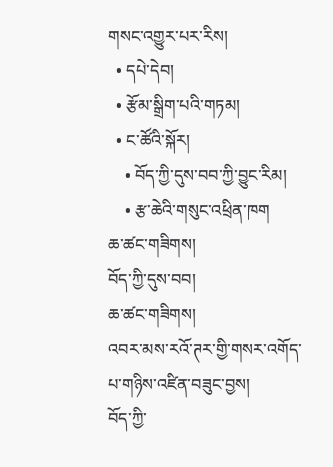གསང་འགྱུར་པར་རིས།
  • དཔེ་དེབ།
  • རྩོམ་སྒྲིག་པའི་གཏམ།
  • ང་ཚོའི་སྐོར།
    • བོད་ཀྱི་དུས་བབ་ཀྱི་བྱུང་རིམ།
    • རྩ་ཆེའི་གསུང་འཕྲིན་ཁག
ཆ་ཚང་གཟིགས།
བོད་ཀྱི་དུས་བབ།
ཆ་ཚང་གཟིགས།
འབར་མས་རའོ་ཊར་གྱི་གསར་འགོད་པ་གཉིས་འཛིན་བཟུང་བྱས།
བོད་ཀྱི་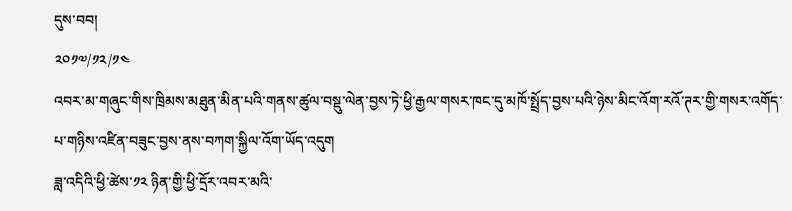དུས་བབ།
༢༠༡༧/༡༢/༡༤
འབར་མ་གཞུང་གིས་ཁྲིམས་མཐུན་མིན་པའི་གནས་ཚུལ་བསྡུ་ལེན་བྱས་ཏེ་ཕྱི་རྒྱལ་གསར་ཁང་དུ་མཁོ་སྤྲོད་བྱས་པའི་ཉེས་མིང་འོག་རའོ་ཊར་གྱི་གསར་འགོད་པ་གཉིས་འཛིན་བཟུང་བྱས་ནས་བཀག་སྐྱིལ་འོག་ཡོད་འདུག
ཟླ་འདིའི་ཕྱི་ཚེས་༡༢ ཉིན་གྱི་ཕྱི་དྲོར་འབར་མའི་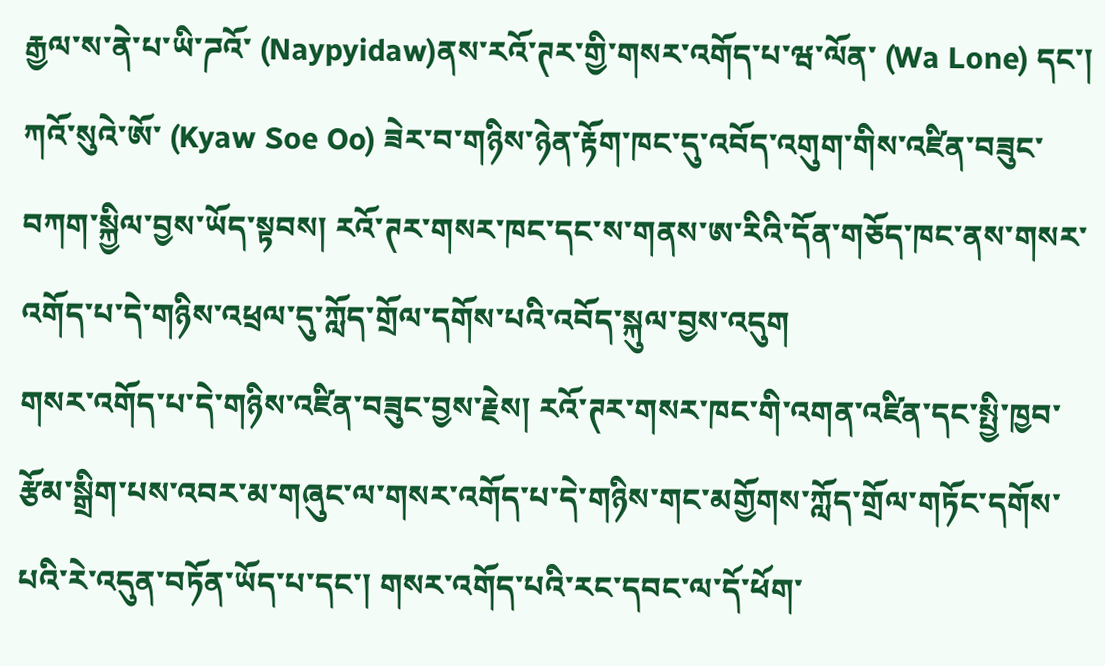རྒྱལ་ས་ནེ་པ་ཡི་ཌའོ་ (Naypyidaw)ནས་རའོ་ཊར་གྱི་གསར་འགོད་པ་ཝ་ལོན་ (Wa Lone) དང་། ཀའོ་སུའེ་ཨོ་ (Kyaw Soe Oo) ཟེར་བ་གཉིས་ཉེན་རྟོག་ཁང་དུ་འབོད་འགུག་གིས་འཛིན་བཟུང་བཀག་སྐྱིལ་བྱས་ཡོད་སྟབས། རའོ་ཊར་གསར་ཁང་དང་ས་གནས་ཨ་རིའི་དོན་གཅོད་ཁང་ནས་གསར་འགོད་པ་དེ་གཉིས་འཕྲལ་དུ་ཀློད་གྲོལ་དགོས་པའི་འབོད་སྐུལ་བྱས་འདུག
གསར་འགོད་པ་དེ་གཉིས་འཛིན་བཟུང་བྱས་རྗེས། རའོ་ཊར་གསར་ཁང་གི་འགན་འཛིན་དང་སྤྱི་ཁྱབ་རྩོམ་སྒྲིག་པས་འབར་མ་གཞུང་ལ་གསར་འགོད་པ་དེ་གཉིས་གང་མགྱོགས་ཀློད་གྲོལ་གཏོང་དགོས་པའི་རེ་འདུན་བཏོན་ཡོད་པ་དང་། གསར་འགོད་པའི་རང་དབང་ལ་དོ་ཕོག་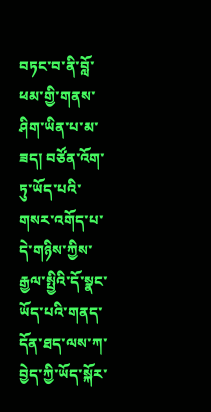བཏང་བ་ནི་བློ་ཕམ་གྱི་གནས་ཤིག་ཡིན་པ་མ་ཟད། བཙོན་འོག་ཏུ་ཡོད་པའི་གསར་འགོད་པ་དེ་གཉིས་ཀྱིས་རྒྱལ་སྤྱིའི་དོ་སྣང་ཡོད་པའི་གནད་དོན་ཐད་ལས་ཀ་བྱེད་ཀྱི་ཡོད་སྐོར་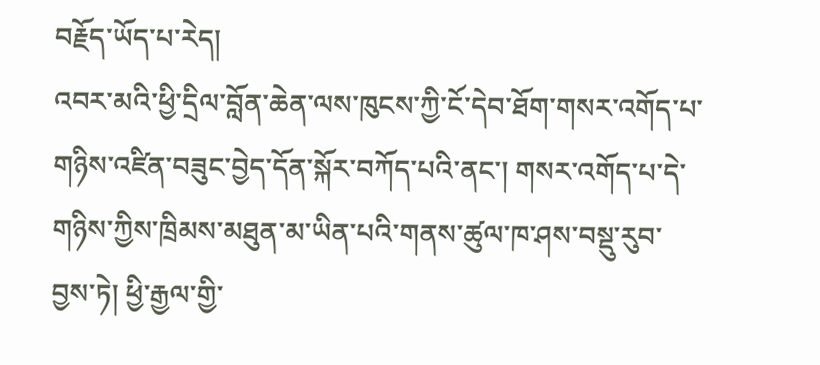བརྗོད་ཡོད་པ་རེད།
འབར་མའི་ཕྱི་དྲིལ་བློན་ཆེན་ལས་ཁུངས་ཀྱི་ངོ་དེབ་ཐོག་གསར་འགོད་པ་གཉིས་འཛིན་བཟུང་བྱེད་དོན་སྐོར་བཀོད་པའི་ནང་། གསར་འགོད་པ་དེ་གཉིས་ཀྱིས་ཁྲིམས་མཐུན་མ་ཡིན་པའི་གནས་ཚུལ་ཁ་ཤས་བསྡུ་རུབ་བྱས་ཏེ། ཕྱི་རྒྱལ་གྱི་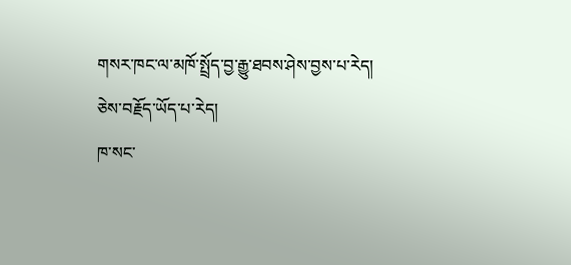གསར་ཁང་ལ་མཁོ་སྤྲོད་བྱ་རྒྱུ་ཐབས་ཤེས་བྱས་པ་རེད། ཅེས་བརྗོད་ཡོད་པ་རེད།
ཁ་སང་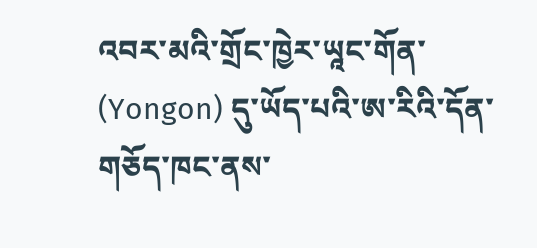འབར་མའི་གྲོང་ཁྱེར་ཡཱང་གོན་ (Yongon) དུ་ཡོད་པའི་ཨ་རིའི་དོན་གཅོད་ཁང་ནས་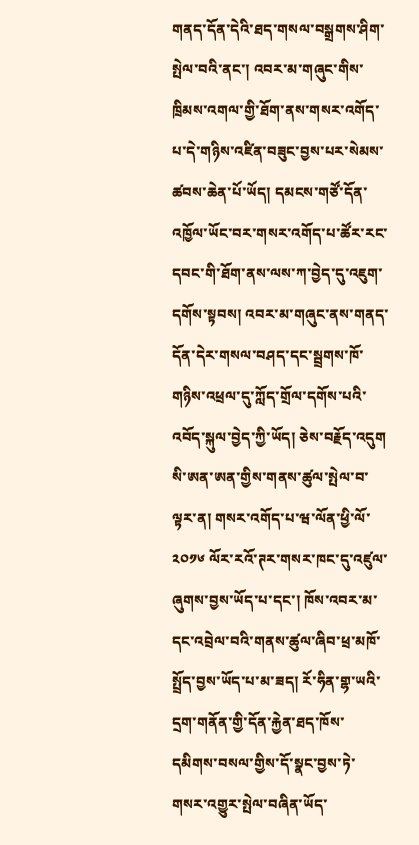གནད་དོན་དེའི་ཐད་གསལ་བསྒྲགས་ཤིག་སྤེལ་བའི་ནང་། འབར་མ་གཞུང་གིས་ཁྲིམས་འགལ་གྱི་ཐོག་ནས་གསར་འགོད་པ་དེ་གཉིས་འཛིན་བཟུང་བྱས་པར་སེམས་ཚབས་ཆེན་པོ་ཡོད། དམངས་གཙོ་དོན་འཁྱོལ་ཡོང་བར་གསར་འགོད་པ་ཚོར་རང་དབང་གི་ཐོག་ནས་ལས་ཀ་བྱེད་དུ་འཇུག་དགོས་སྟབས། འབར་མ་གཞུང་ནས་གནད་དོན་དེར་གསལ་བཤད་དང་སྦྲགས་ཁོ་གཉིས་འཕྲལ་དུ་ཀློད་གྲོལ་དགོས་པའི་འབོད་སྐུལ་བྱེད་ཀྱི་ཡོད། ཅེས་བརྗོད་འདུག
སི་ཨན་ཨན་གྱིས་གནས་ཚུལ་སྤེལ་བ་ལྟར་ན། གསར་འགོད་པ་ཝ་ལོན་ཕྱི་ལོ་ ༢༠༡༦ ལོར་རའོ་ཊར་གསར་ཁང་དུ་འཛུལ་ཞུགས་བྱས་ཡོད་པ་དང་། ཁོས་འབར་མ་དང་འབྲེལ་བའི་གནས་ཚུལ་ཞིབ་ཕྲ་མཁོ་སྤྲོད་བྱས་ཡོད་པ་མ་ཟད། རོ་ཧིན་གྷ་ཡའི་དྲག་གནོན་གྱི་དོན་རྐྱེན་ཐད་ཁོས་དམིགས་བསལ་གྱིས་དོ་སྣང་བྱས་ཏེ་གསར་འགྱུར་སྤེལ་བཞིན་ཡོད་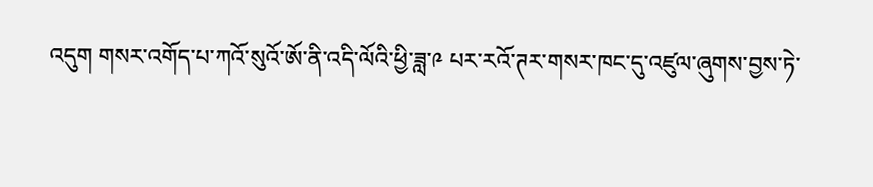འདུག གསར་འགོད་པ་ཀའོ་སུའོ་ཨོ་ནི་འདི་ལོའི་ཕྱི་ཟླ་༩ པར་རའོ་ཊར་གསར་ཁང་དུ་འཛུལ་ཞུགས་བྱས་ཏེ་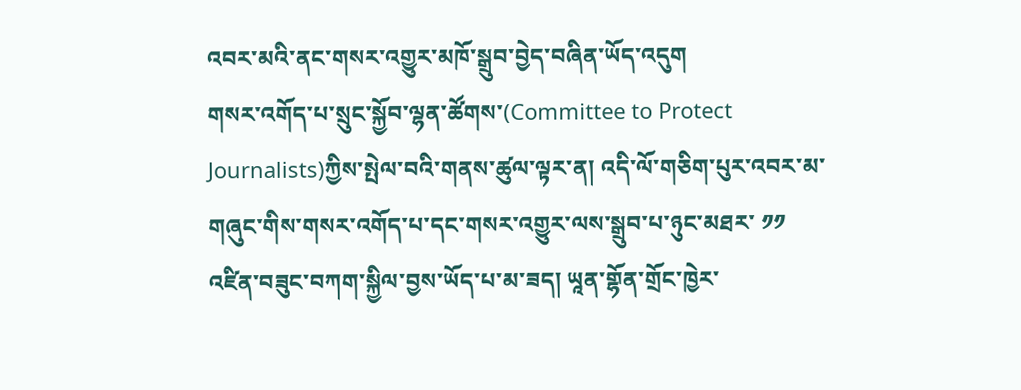འབར་མའི་ནང་གསར་འགྱུར་མཁོ་སྒྲུབ་བྱེད་བཞིན་ཡོད་འདུག
གསར་འགོད་པ་སྲུང་སྐྱོབ་ལྷན་ཚོགས་(Committee to Protect Journalists)ཀྱིས་སྤེལ་བའི་གནས་ཚུལ་ལྟར་ན། འདི་ལོ་གཅིག་པུར་འབར་མ་གཞུང་གིས་གསར་འགོད་པ་དང་གསར་འགྱུར་ལས་སྒྲུབ་པ་ཉུང་མཐར་ ༡༡ འཛིན་བཟུང་བཀག་སྐྱིལ་བྱས་ཡོད་པ་མ་ཟད། ཡཱན་གྷོན་གྲོང་ཁྱེར་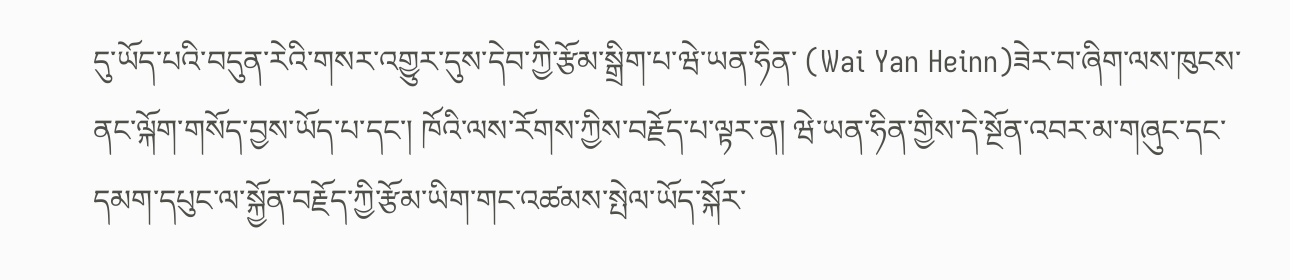དུ་ཡོད་པའི་བདུན་རེའི་གསར་འགྱུར་དུས་དེབ་ཀྱི་རྩོམ་སྒྲིག་པ་ཝེ་ཡན་ཧིན་ (Wai Yan Heinn)ཟེར་བ་ཞིག་ལས་ཁུངས་ནང་ལྐོག་གསོད་བྱས་ཡོད་པ་དང་། ཁོའི་ལས་རོགས་ཀྱིས་བརྗོད་པ་ལྟར་ན། ཝེ་ཡན་ཧིན་གྱིས་དེ་སྔོན་འབར་མ་གཞུང་དང་དམག་དཔུང་ལ་སྐྱོན་བརྗོད་ཀྱི་རྩོམ་ཡིག་གང་འཚམས་སྤེལ་ཡོད་སྐོར་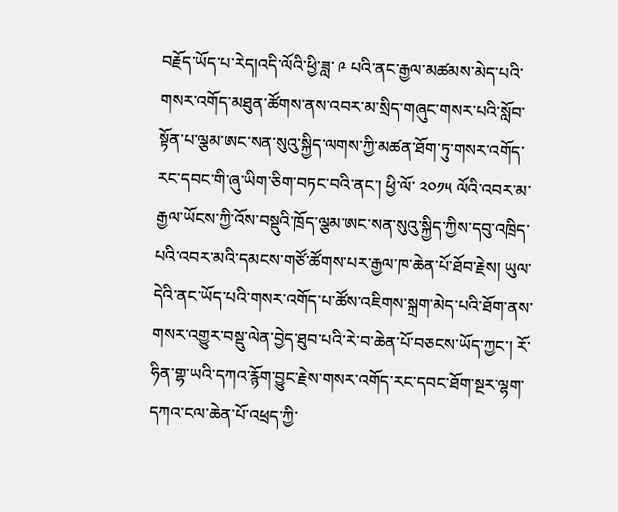བརྗོད་ཡོད་པ་རེད།འདི་ལོའི་ཕྱི་ཟླ་ ༩ པའི་ནང་རྒྱལ་མཚམས་མེད་པའི་གསར་འགོད་མཐུན་ཚོགས་ནས་འབར་མ་སྲིད་གཞུང་གསར་པའི་སློབ་སྟོན་པ་ལྕམ་ཨང་སན་སུའུ་སྐྱིད་ལགས་ཀྱི་མཚན་ཐོག་ཏུ་གསར་འགོད་རང་དབང་གི་ཞུ་ཡིག་ཅིག་བཏང་བའི་ནང་། ཕྱི་ལོ་ ༢༠༡༥ ལོའི་འབར་མ་རྒྱལ་ཡོངས་ཀྱི་འོས་བསྡུའི་ཁྲོད་ལྕམ་ཨང་སན་སུའུ་སྐྱིད་ཀྱིས་དབུ་འཁྲིད་པའི་འབར་མའི་དམངས་གཙོ་ཚོགས་པར་རྒྱལ་ཁ་ཆེན་པོ་ཐོབ་རྗེས། ཡུལ་དེའི་ནང་ཡོད་པའི་གསར་འགོད་པ་ཚོས་འཇིགས་སྐྲག་མེད་པའི་ཐོག་ནས་གསར་འགྱུར་བསྡུ་ལེན་བྱེད་ཐུབ་པའི་རེ་བ་ཆེན་པོ་བཅངས་ཡོད་ཀྱང་། རོ་ཧིན་གྷ་ཡའི་དཀའ་རྙོག་བྱུང་རྗེས་གསར་འགོད་རང་དབང་ཐོག་སྔར་ལྷག་དཀའ་ངལ་ཆེན་པོ་འཕྲད་ཀྱི་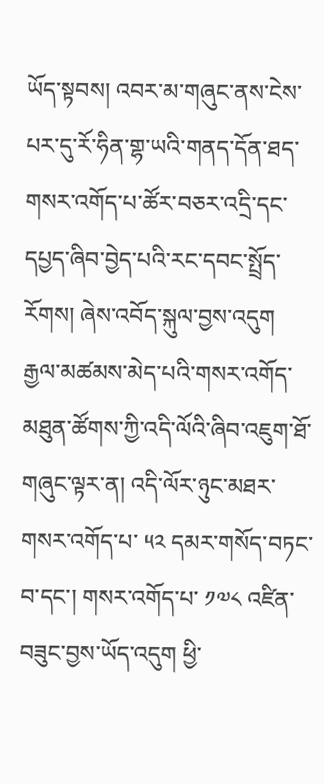ཡོད་སྟབས། འབར་མ་གཞུང་ནས་ངེས་པར་དུ་རོ་ཧིན་གྷ་ཡའི་གནད་དོན་ཐད་གསར་འགོད་པ་ཚོར་བཅར་འདྲི་དང་དཔྱད་ཞིབ་བྱེད་པའི་རང་དབང་སྤྲོད་རོགས། ཞེས་འབོད་སྐུལ་བྱས་འདུག
རྒྱལ་མཚམས་མེད་པའི་གསར་འགོད་མཐུན་ཚོགས་ཀྱི་འདི་ལོའི་ཞིབ་འཇུག་ཐོ་གཞུང་ལྟར་ན། འདི་ལོར་ཉུང་མཐར་གསར་འགོད་པ་ ༥༢ དམར་གསོད་བཏང་བ་དང་། གསར་འགོད་པ་ ༡༧༨ འཛིན་བཟུང་བྱས་ཡོད་འདུག ཕྱི་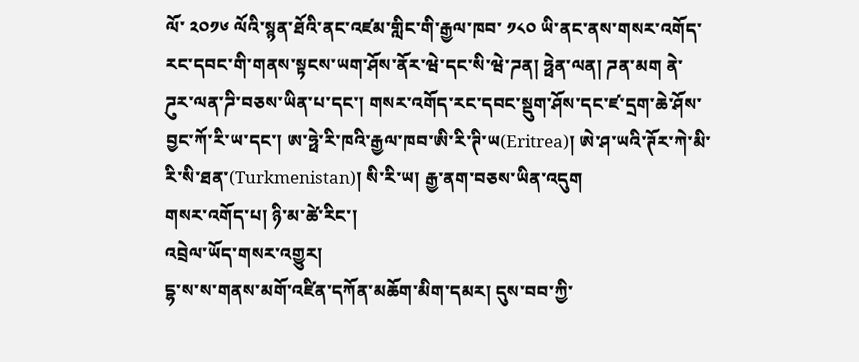ལོ་ ༢༠༡༦ ལོའི་སྙན་ཐོའི་ནང་འཛམ་གླིང་གི་རྒྱལ་ཁབ་ ༡༨༠ ཡི་ནང་ནས་གསར་འགོད་རང་དབང་གི་གནས་སྟངས་ཡག་ཤོས་ནོར་ཝེ་དང་སི་ཝེ་ཌན། ཧྥེན་ལན། ཌན་མག ནེ་ཌུར་ལན་ཌི་བཅས་ཡིན་པ་དང་། གསར་འགོད་རང་དབང་སྡུག་ཤོས་དང་ཛ་དྲག་ཆེ་ཤོས་བྱང་ཀོ་རི་ཡ་དང་། ཨ་ཧྥེ་རི་ཁའི་རྒྱལ་ཁབ་ཨི་རི་ཊི་ཡ(Eritrea)། ཨེ་ཤ་ཡའི་ཊོར་ཀེ་མི་རི་སི་ཐན་(Turkmenistan)། སི་རི་ཡ། རྒྱ་ནག་བཅས་ཡིན་འདུག
གསར་འགོད་པ། ཉི་མ་ཚེ་རིང་།
འབྲེལ་ཡོད་གསར་འགྱུར།
དྷ་ས་ས་གནས་མགོ་འཛིན་དཀོན་མཆོག་མིག་དམར། དུས་བབ་ཀྱི་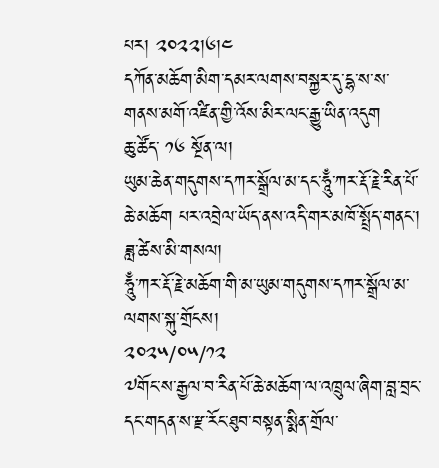པར། ༢༠༢༢།༦།༤
དཀོན་མཆོག་མིག་དམར་ལགས་བསྐྱར་དུ་དྷ་ས་ས་གནས་མགོ་འཛིན་གྱི་འོས་མིར་ལང་རྒྱུ་ཡིན་འདུག
ཆུ་ཚོད་ ༡༦ སྔོན་ལ།
ཡུམ་ཆེན་གདུགས་དཀར་སྒྲོལ་མ་དང་ཧཱུྃ་ཀར་རྡོ་རྗེ་རིན་པོ་ཆེ་མཆོག པར་འབྲེལ་ཡོད་ནས་འདི་གར་མཁོ་སྤྲོད་གནང་། ཟླ་ཚེས་མི་གསལ།
ཧཱུྃ་ཀར་རྡོ་རྗེ་མཆོག་གི་མ་ཡུམ་གདུགས་དཀར་སྒྲོལ་མ་ལགས་སྐུ་གྲོངས།
༢༠༢༥/༠༥/༡༢
༧གོང་ས་རྒྱལ་བ་རིན་པོ་ཆེ་མཆོག་ལ་འཁྲུལ་ཞིག་བླ་བྲང་དང་གདན་ས་རྫ་རོང་ཐུབ་བསྟན་སྨིན་གྲོལ་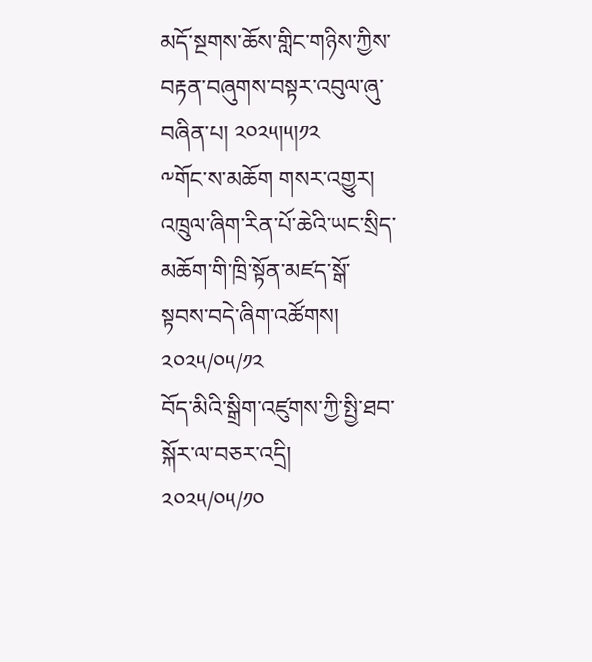མདོ་སྔགས་ཆོས་གླིང་གཉིས་ཀྱིས་བརྟན་བཞུགས་བསྟར་འབུལ་ཞུ་བཞིན་པ། ༢༠༢༥།༥།༡༢
༸གོང་ས་མཆོག གསར་འགྱུར།
འཁྲུལ་ཞིག་རིན་པོ་ཆེའི་ཡང་སྲིད་མཆོག་གི་ཁྲི་སྟོན་མཛད་སྒོ་སྟབས་བདེ་ཞིག་འཚོགས།
༢༠༢༥/༠༥/༡༢
བོད་མིའི་སྒྲིག་འཛུགས་ཀྱི་སྤྱི་ཐབ་སྐོར་ལ་བཅར་འདྲི།
༢༠༢༥/༠༥/༡༠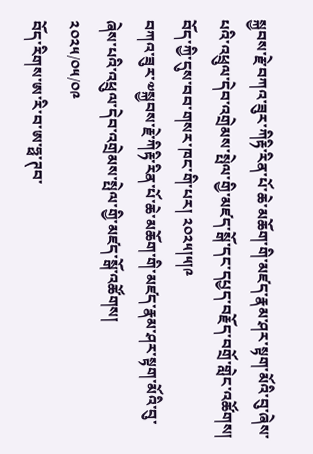སྐྱབས་རྗེ་བཀའ་ཟུར་ཀིརྟི་རིན་པོ་ཆེ་མཆོག་གི་མཛད་རྣམ་ཤར་སྟག་མོའི་བུ་ཞེས་པའི་འཕྲུལ་དེབ་འགྲེམས་སྤེལ་གྱི་མཛད་སྒོ་དང་དཔྱད་བརྗོད་བགྲོ་གླེང་འཚོགས། བོད་ཀྱི་དུས་བབ་གསར་ཁང་གི་པར། ༢༠༢༥།༥།༩
བཀའ་ཟུར་༧སྐྱབས་རྗེ་ཀིརྟི་རིན་པོ་ཆེ་མཆོག་གི་མཛད་རྣམ་ཤར་སྟག་མོའི་བུ་ཞེས་པའི་འཕྲུལ་དེབ་འགྲེམས་སྤེལ་གྱི་མཛད་སྒོ་འཚོགས།
༢༠༢༥/༠༥/༠༩
བོད་རིགས་ཨ་རི་བ་ཨ་ཧྥ་ཊབ་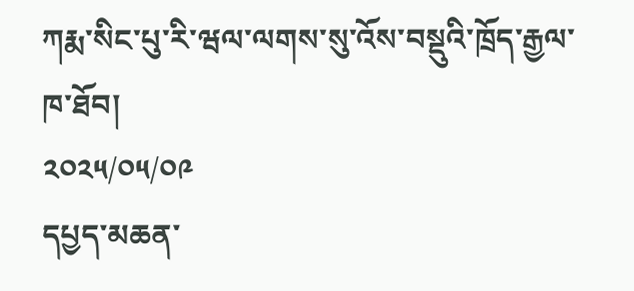ཀརྨ་སིང་པུ་རི་ཝལ་ལགས་སུ་འོས་བསྡུའི་ཁྲོད་རྒྱལ་ཁ་ཐོབ།
༢༠༢༥/༠༥/༠༩
དཔྱད་མཆན་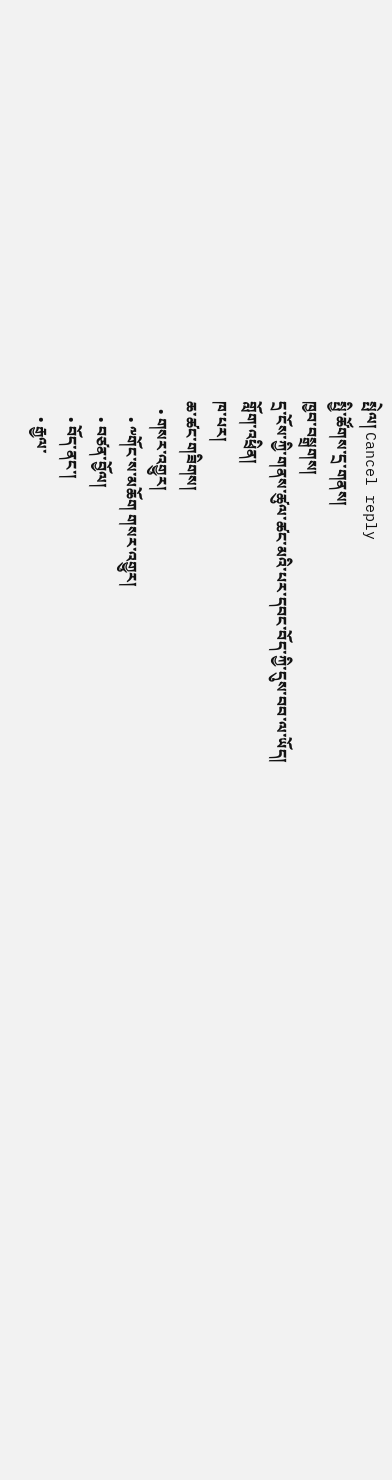སྤེལ། Cancel reply
སྤྱི་ཚོགས་དྲ་གནས།
ཁྱབ་བསྒྲགས།
དྲ་ངོས་ཀྱི་གནས་ཚུལ་ཚང་མའི་པར་དབང་བོད་ཀྱི་དུས་བབ་ལ་ཡོད།
གློག་འཕྲིན།
ཁ་པར།
ཆ་ཚང་གཟིགས།
  • གསར་འགྱུར།
    • ༸གོང་ས་མཆོག གསར་འགྱུར།
    • བཙན་བྱོལ།
    • བོད་ནང་།
    • རྒྱལ་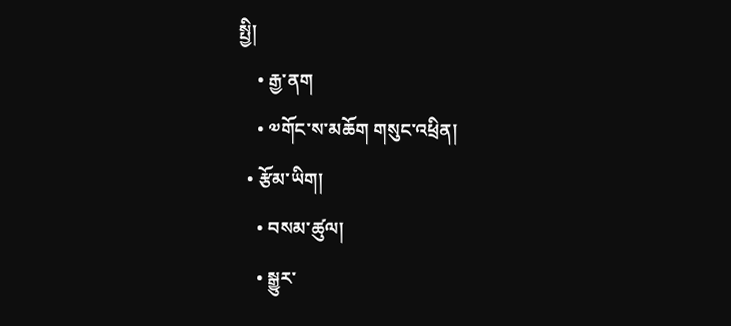སྤྱི།
    • རྒྱ་ནག
    • ༧གོང་ས་མཆོག གསུང་འཕྲིན།
  • རྩོམ་ཡིག།
    • བསམ་ཚུལ།
    • སྒྱུར་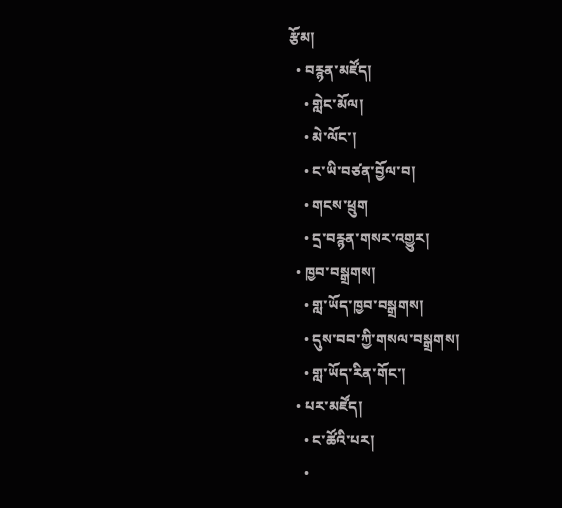རྩོམ།
  • བརྙན་མཛོད།
    • གླེང་མོལ།
    • མེ་ལོང་།
    • ང་ཡི་བཙན་བྱོལ་བ།
    • གངས་ཕྲུག
    • དྲ་བརྙན་གསར་འགྱུར།
  • ཁྱབ་བསྒྲགས།
    • གླ་ཡོད་ཁྱབ་བསྒྲགས།
    • དུས་བབ་ཀྱི་གསལ་བསྒྲགས།
    • གླ་ཡོད་རིན་གོང་།
  • པར་མཛོད།
    • ང་ཚོའི་པར།
    •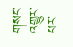གསང་འགྱུར་པར་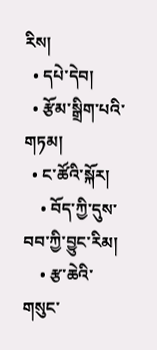རིས།
  • དཔེ་དེབ།
  • རྩོམ་སྒྲིག་པའི་གཏམ།
  • ང་ཚོའི་སྐོར།
    • བོད་ཀྱི་དུས་བབ་ཀྱི་བྱུང་རིམ།
    • རྩ་ཆེའི་གསུང་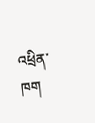འཕྲིན་ཁག